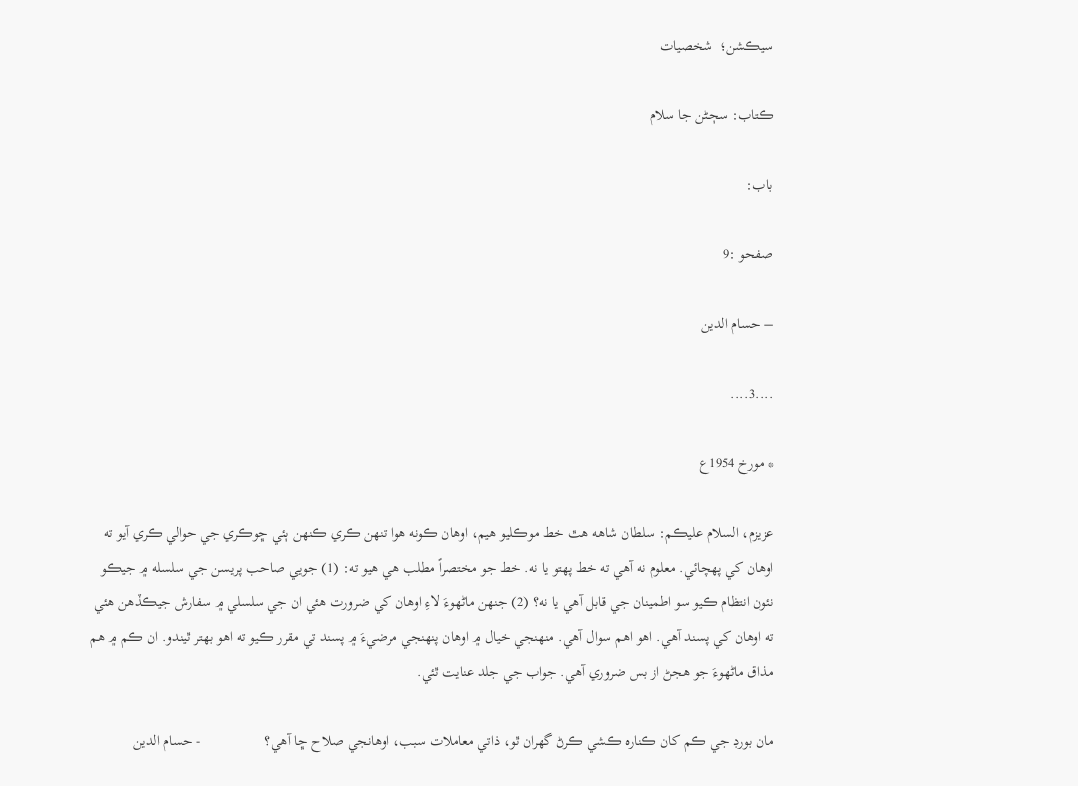سيڪشن؛  شخصيات

ڪتاب: سڄڻن جا سلام

باب:

صفحو :9

– حسام الدين

....3....

* مورخ 1954ع

عزيزم، السلام عليڪم: سلطان شاهه هٿ خط موڪليو هيم، اوهان ڪونه هوا تنهن ڪري ڪنهن ٻئي ڇوڪري جي حوالي ڪري آيو ته اوهان کي پهچائي. معلوم نه آهي ته خط پهتو يا نه. خط جو مختصراً مطلب هي هيو ته: (1) جويي صاحب پريسن جي سلسله ۾ جيڪو نئون انتظام ڪيو سو اطمينان جي قابل آهي يا نه؟ (2) جنهن ماڻهوءَ لاءِ اوهان کي ضرورت هئي ان جي سلسلي ۾ سفارش جيڪڏهن هئي ته اوهان کي پسند آهي. اهو اهم سوال آهي. منهنجي خيال ۾ اوهان پنهنجي مرضيءَ ۾ پسند تي مقرر ڪيو ته اهو بهتر ٿيندو. ان ڪم ۾ هم مذاق ماڻهوءَ جو هجڻ از بس ضروري آهي. جواب جي جلد عنايت ٿئي.

مان بورڊ جي ڪم کان ڪناره ڪشي ڪرڻ گهران ٿو، ذاتي معاملات سبب، اوهانجي صلاح ڇا آهي؟                 - حسام الدين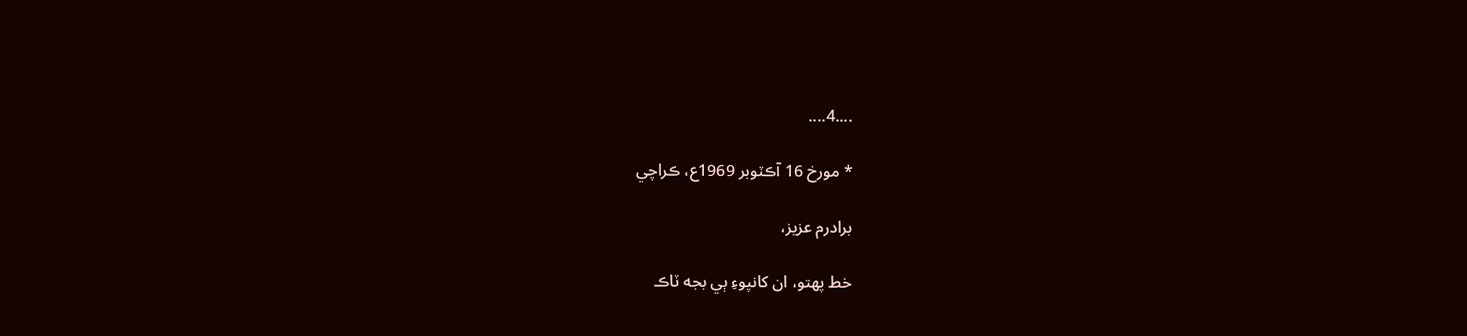....4....

* مورخ 16 آڪٽوبر 1969ع، ڪراچي

برادرم عزيز،

خط پهتو، ان کانپوءِ ٻي بجه ٽاڪ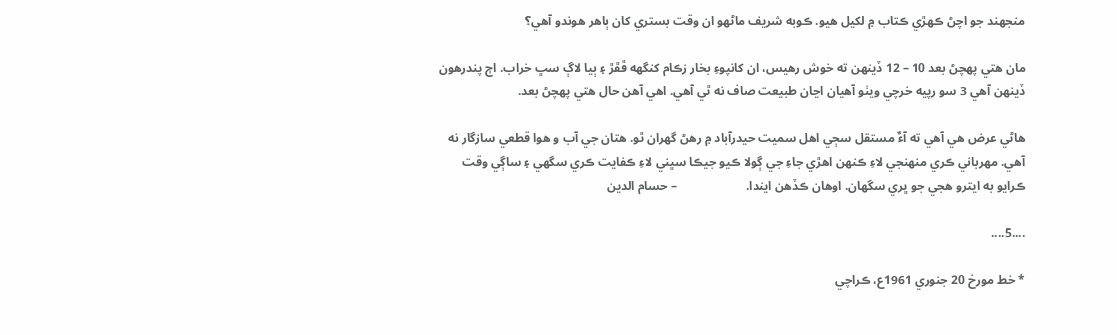منجهند جو اچڻ ڪهڙي ڪتاب ۾ لکيل هيو. ڪوبه شريف ماڻهو ان وقت بستري کان ٻاهر هوندو آهي؟

مان هتي پهچڻ بعد 10 – 12 ڏينهن ته خوش رهيس، ان کانپوءِ بخار زڪام کنگهه ڦڦڙ ۽ ٻيا لاڳ سڀ خراب. اڄ پندرهون ڏينهن آهي 3 سو رپيه خرچي ويٺو آهيان اڃان طبيعت صاف نه ٿي آهي. اهي آهن حال هتي پهچڻ بعد.

هاڻي عرض هي آهي ته آءٌ مستقل سڄي اهل سميت حيدرآباد ۾ رهڻ گهران ٿو. هتان جي آب و هوا قطعي سازگار نه آهي. مهرباني ڪري منهنجي لاءِ ڪنهن اهڙي جاءِ جي ڳولا ڪيو جيڪا سڀني لاءِ ڪفايت ڪري سگهي ۽ ساڳي وقت ڪرايو به ايترو هجي جو ڀري سگهان. اوهان ڪڏهن ايندا.                      – حسام الدين

....5....

* خط مورخ 20 جنوري 1961ع، ڪراچي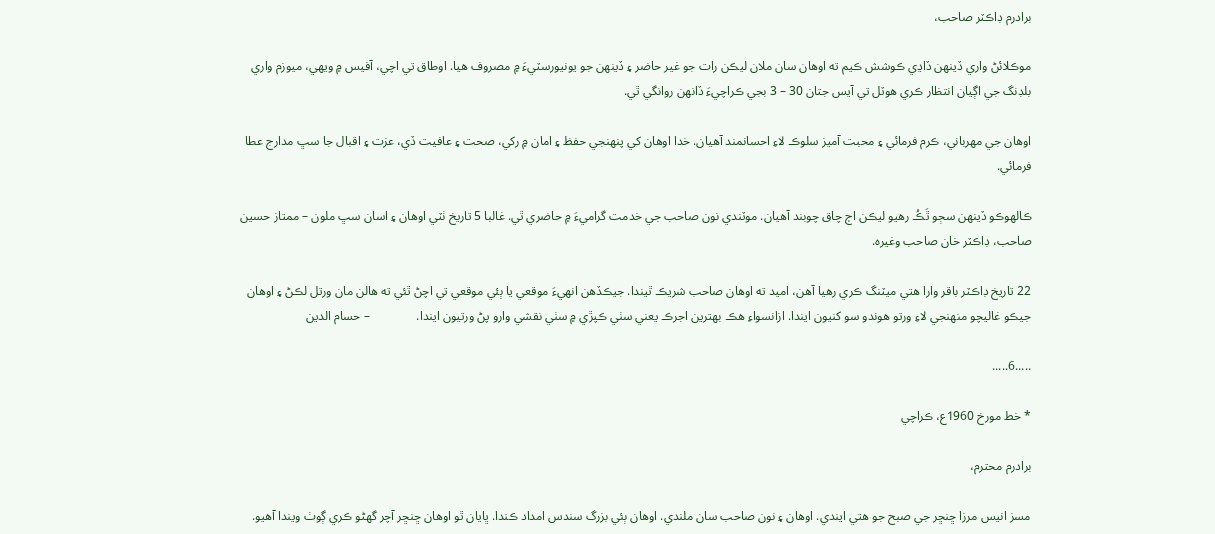برادرم ڊاڪٽر صاحب،

موڪلائڻ واري ڏينهن ڏاڍي ڪوشش ڪيم ته اوهان سان ملان ليڪن رات جو غير حاضر ۽ ڏينهن جو يونيورسٽيءَ ۾ مصروف هيا. اوطاق تي اچي، آفيس ۾ ويهي، ميوزم واري بلڊنگ جي اڳيان انتظار ڪري هوٽل تي آيس جتان 30 – 3 بجي ڪراچيءَ ڏانهن روانگي ٿي.

اوهان جي مهرباني، ڪرم فرمائي ۽ محبت آميز سلوڪ لاءِ احسانمند آهيان. خدا اوهان کي پنهنجي حفظ ۽ امان ۾ رکي، صحت ۽ عافيت ڏي، عزت ۽ اقبال جا سڀ مدارج عطا فرمائي.

ڪالهوڪو ڏينهن سڄو ٿَڪُ رهيو ليڪن اڄ چاق چوبند آهيان. موٽندي نون صاحب جي خدمت گراميءَ ۾ حاضري ٿي. غالبا 5 تاريخ ٺٽي اوهان ۽ اسان سڀ ملون – ممتاز حسين صاحب، ڊاڪٽر خان صاحب وغيره.

22 تاريخ ڊاڪٽر باقر وارا هتي ميٽنگ ڪري رهيا آهن، اميد ته اوهان صاحب شريڪ ٿيندا. جيڪڏهن انهيءَ موقعي يا ٻئي موقعي تي اچڻ ٿئي ته هالن مان ورتل لڪڻ ۽ اوهان جيڪو غاليچو منهنجي لاءِ ورتو هوندو سو کنيون ايندا. ازانسواءِ هڪ بهترين اجرڪ يعني سٺي ڪپڙي ۾ سٺي نقشي وارو پڻ ورتيون ايندا.               – حسام الدين

.....6.....

* خط مورخ 1960ع، ڪراچي

برادرم محترم،

مسز انيس مرزا ڇنڇر جي صبح جو هتي ايندي. اوهان ۽ نون صاحب سان ملندي. اوهان ٻئي بزرگ سندس امداد ڪندا. ڀايان ٿو اوهان ڇنڇر آچر گهڻو ڪري ڳوٺ ويندا آهيو.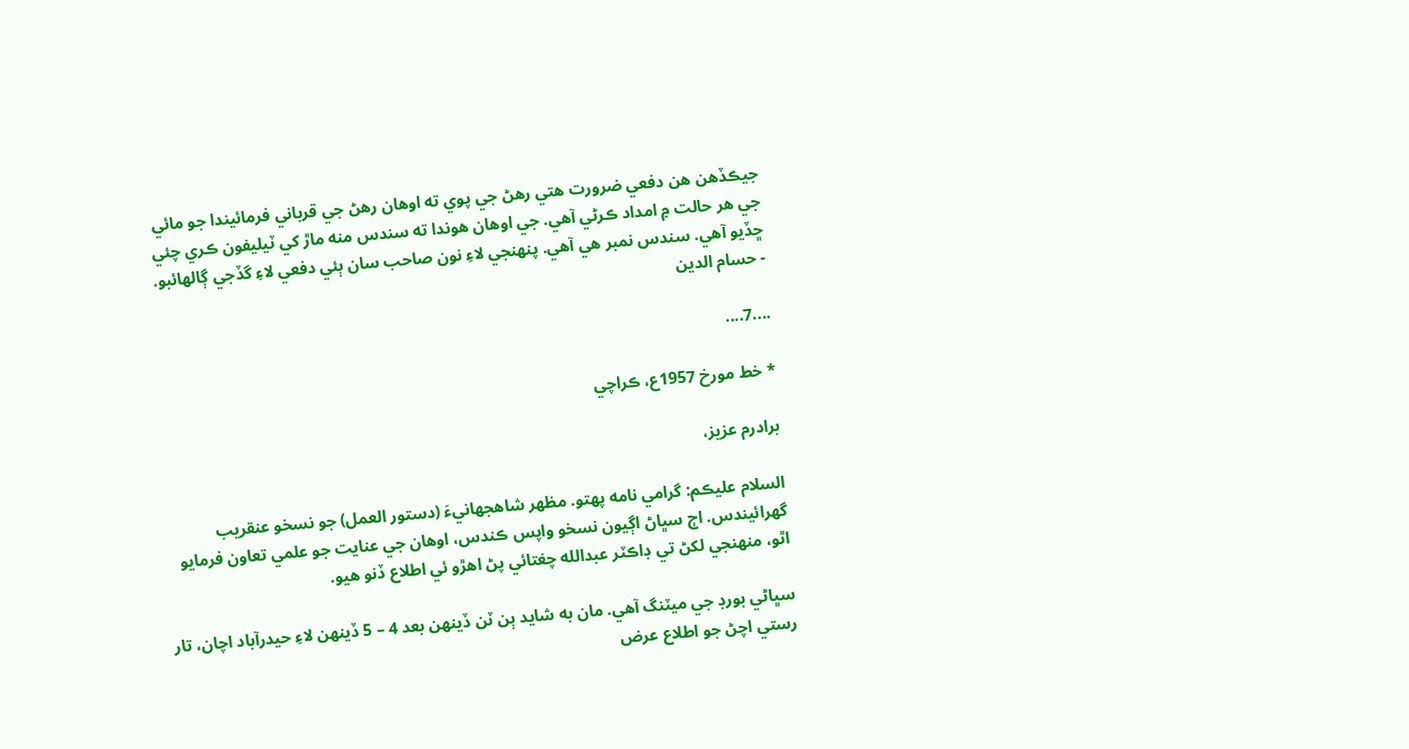جيڪڏهن هن دفعي ضرورت هتي رهڻ جي پوي ته اوهان رهڻ جي قرباني فرمائيندا جو مائي جي هر حالت ۾ امداد ڪرڻي آهي. جي اوهان هوندا ته سندس منه ماڙ کي ٽيليفون ڪري چئي ڇڏيو آهي. سندس نمبر هي آهي. پنهنجي لاءِ نون صاحب سان ٻئي دفعي لاءِ گڏجي ڳالهائبو.                                 - حسام الدين

....7....

* خط مورخ 1957ع، ڪراچي

برادرم عزيز،

السلام عليڪم: گرامي نامه پهتو. مظهر شاهجهانيءَ (دستور العمل) جو نسخو عنقريب گهرائيندس. اڄ سڀاڻ اڳيون نسخو واپس ڪندس، اوهان جي عنايت جو علمي تعاون فرمايو اٿو، منهنجي لکڻ تي ڊاڪٽر عبدالله چغتائي پڻ اهڙو ئي اطلاع ڏنو هيو.

سڀاڻي بورڊ جي ميٽنگ آهي. مان به شايد ٻن ٽن ڏينهن بعد 4 – 5 ڏينهن لاءِ حيدرآباد اچان، تار رستي اچڻ جو اطلاع عرض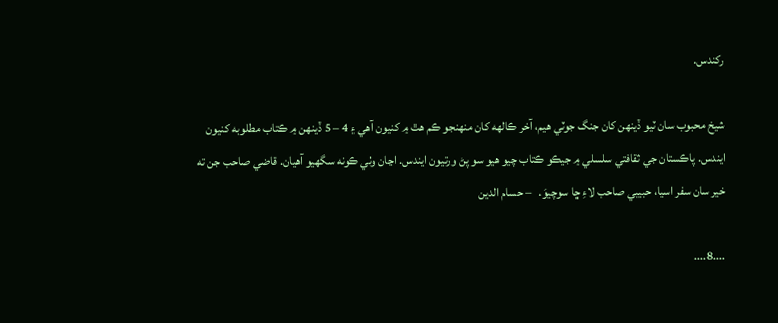رکندس.

شيخ محبوب سان ٽيو ڏينهن کان جنگ جوٽي هيم، آخر ڪالهه کان منهنجو ڪم هٿ ۾ کنيون آهي ۽ 4 – 5 ڏينهن ۾ ڪتاب مطلوبه کنيون ايندس. پاڪستان جي ثقافتي سلسلي ۾ جيڪو ڪتاب چيو هيو سو پڻ ورتيون ايندس. اڃان وٺي ڪونه سگهيو آهيان. قاضي صاحب جن ته خير سان سفر اسيا، حبيبي صاحب لاءِ ڇا سوچيوَ.   – حسام الدين

....8....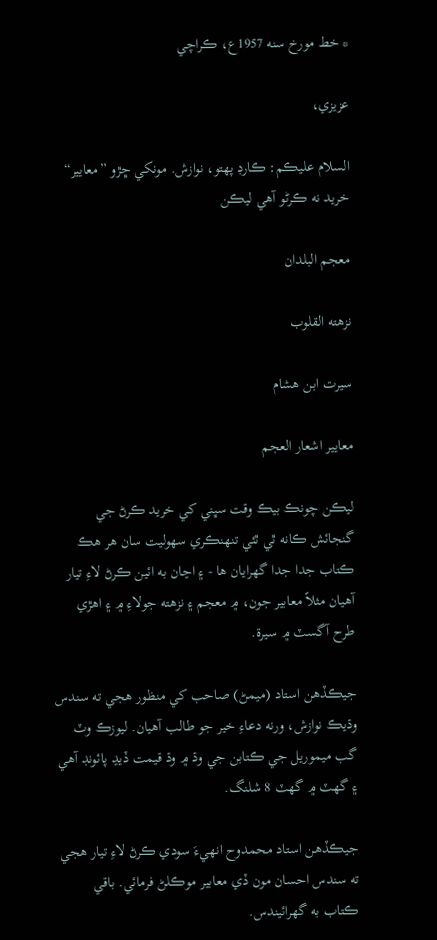* خط مورخ سنه 1957ع، ڪراچي

عزيزي،

السلام عليڪم: ڪارڊ پهتو، نوازش. مونکي ڇڙو ”معايير“ خريد نه ڪرڻو آهي ليڪن

معجم البلدان

نزهته القلوب

سيرت ابن هشام

معايير اشعار العجم

ليڪن چونڪ بيڪ وقت سڀني کي خريد ڪرڻ جي گنجائش ڪانه ٿي ٿئي تنهنڪري سهوليت سان هر هڪ ڪتاب جدا جدا گهرايان ها - ۽ اڃان به ائين ڪرڻ لاءِ تيار آهيان مثلاً معابير جون، ۾ معجم ۽ نزهته جولاءِ ۾ ۽ اهڙي طرح آگسٽ ۾ سيرة.

جيڪڏهن استاد (ميمڻ) صاحب کي منظور هجي ته سندس وڌيڪ نوازش، ورنه دعاءِ خير جو طالب آهيان. ليوزڪ وٽ گب ميموريل جي ڪتابن جي وڌ ۾ وڌ قيمت ڏيڍ پائونڊ آهي ۽ گهٽ ۾ گهٽ 8 شلنگ.

جيڪڏهن استاد محمدوح انهيءَ سودي ڪرڻ لاءِ تيار هجي ته سندس احسان مون ڏي معابير موڪلڻ فرمائي. باقي ڪتاب به گهرائيندس.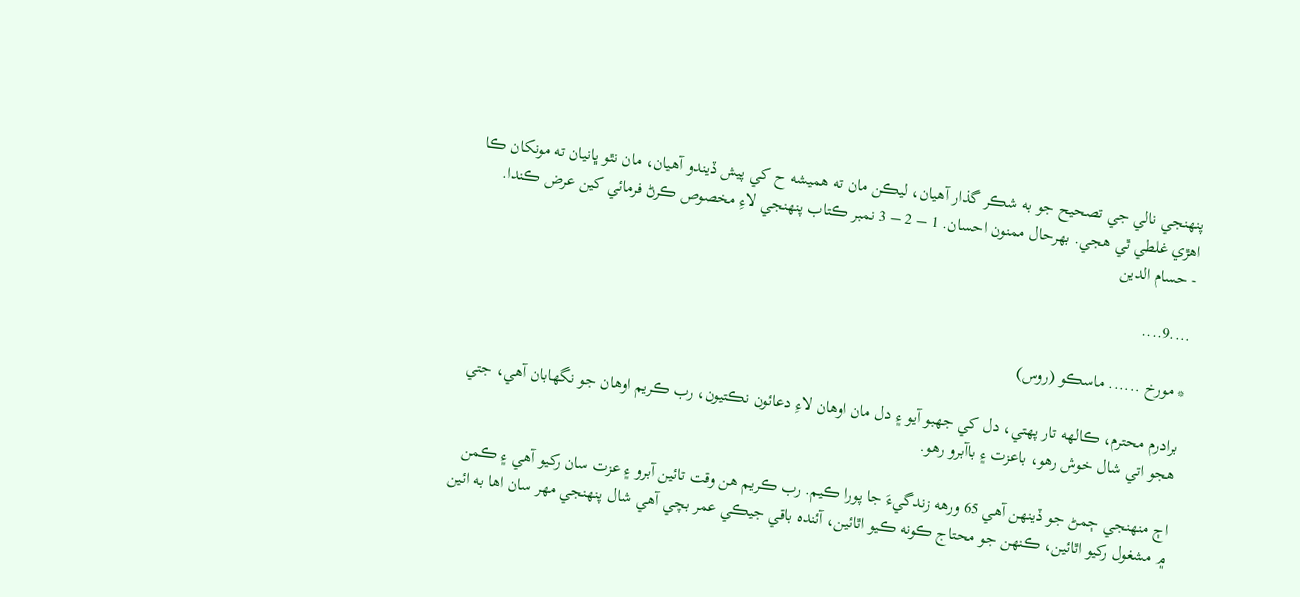پنهنجي نالي جي تصحيح جو به شڪر گذار آهيان، ليڪن مان ته هميشه ح کي پيش ڏيندو آهيان، مان نٿو ڀانيان ته مونکان ڪا اهڙي غلطي ٿي هجي. بهرحال ممنون احسان. 1 – 2 – 3 نمبر ڪتاب پنهنجي لاءِ مخصوص ڪرڻ فرمائي کين عرض ڪندا.        - حسام الدين

....9....

* مورخ ...... ماسڪو (روس)

برادرم محترم، ڪالهه تار پهتي، دل کي جهبو آيو ۽ دل مان اوهان لاءِ دعائون نڪتيون، رب ڪريم اوهان جو نگهابان آهي، جتي هجو اتي شال خوش رهو، باعزت ۽ باآبرو رهو.

اڄ منهنجي ڄمڻ جو ڏينهن آهي 65 ورهه زندگيءَ جا پورا ڪيم. رب ڪريم هن وقت تائين آبرو ۽ عزت سان رکيو آهي ۽ ڪمن ۾ مشغول رکيو اٿائين، ڪنهن جو محتاج ڪونه ڪيو اٿائين، آئنده باقي جيڪي عمر بچي آهي شال پنهنجي مهر سان اها به ائين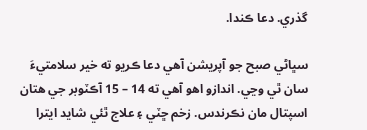گذري. دعا ڪندا.

سڀاڻي صبح جو آپريشن آهي دعا ڪريو ته خير سلامتيءَ سان ٿي وڃي. اندازو اهو آهي ته 14 – 15 آڪٽوبر جي هتان اسپتال مان نڪرندس. زخم ڇٽي ۽ علاج ٿئي شايد ايترا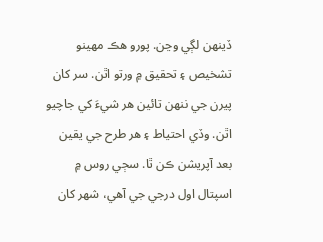ڏينهن لڳي وڃن. پورو هڪ مهينو تشخيص ۽ تحقيق ۾ ورتو اٿن. سر کان پيرن جي ننهن تائين هر شيءَ کي جاچيو اٿن. وڏي احتياط ۽ هر طرح جي يقين بعد آپريشن ڪن ٿا. سڄي روس ۾ اسپتال اول درجي جي آهي، شهر کان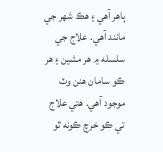ٻاهر آهي ۽ هڪ شهر جي مانند آهي. علاج جي سلسله ۾ هر مشين ۽ هر ڪو سامان هنن وٽ موجود آهي. هتي علاج تي ڪو خرچ ڪونه ٿو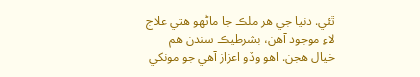ٿئي. دنيا جي هر ملڪ جا ماڻهو هتي علاج لاءِ موجود آهن، بشرطيڪ سندن هم خيال هجن. اهو وڏو اعزاز آهي جو مونکي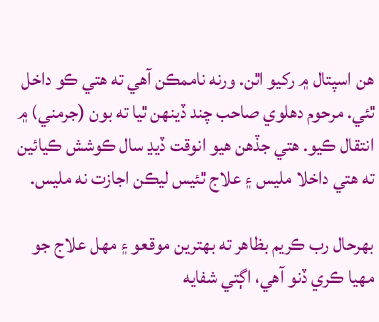هن اسپتال ۾ رکيو اٿن. ورنه ناممڪن آهي ته هتي ڪو داخل ٿئي. مرحوم دهلوي صاحب چند ڏينهن ٿيا ته بون (جرمني) ۾ انتقال ڪيو. هتي جڏهن هيو انوقت ڏيڍ سال ڪوشش ڪيائين ته هتي داخلا مليس ۽ علاج ٿئيس ليڪن اجازت نه مليس.

بهرحال رب ڪريم بظاهر ته بهترين موقعو ۽ مهل علاج جو مهيا ڪري ڏنو آهي، اڳتي شفايه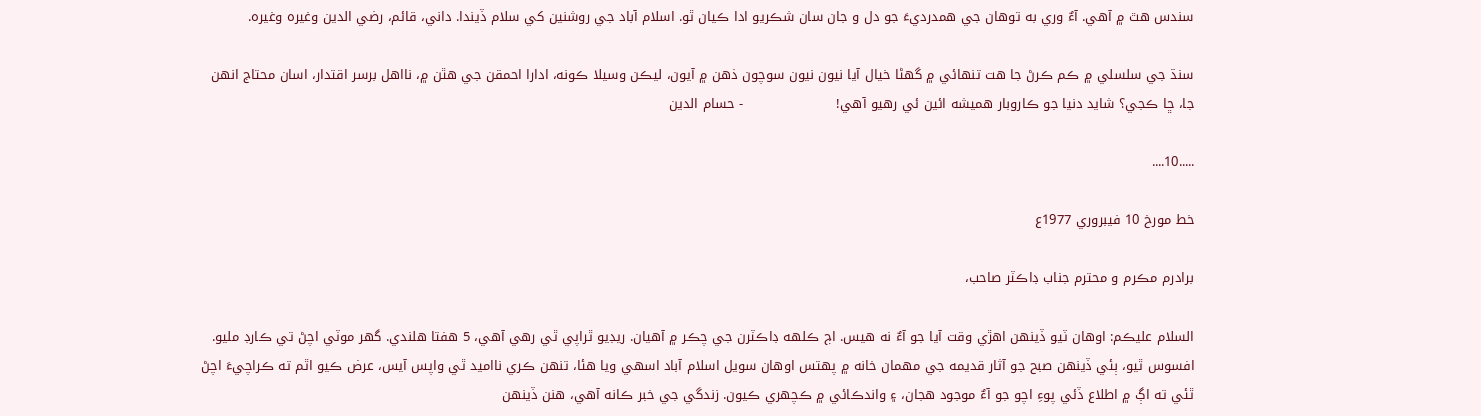سندس هٿ ۾ آهي. آءٌ وري به توهان جي همدرديءَ جو دل و جان سان شڪريو ادا ڪيان ٿو. اسلام آباد جي روشنين کي سلام ڏيندا. داني، قائم، رضي الدين وغيره وغيره.

سنڌ جي سلسلي ۾ ڪم ڪرڻ جا هت تنهائي ۾ گهڻا خيال آيا نيون نيون سوچون ذهن ۾ آيون، ليڪن وسيلا ڪونه، ادارا احمقن جي هٿن ۾، نااهل برسر اقتدار، اسان محتاج انهن جا، ڇا ڪجي؟ شايد دنيا جو ڪاروبار هميشه ائين ئي رهيو آهي!                     - حسام الدين

.....10....

خط مورخ 10 فيبروري 1977ع

برادرم مڪرم و محترم جناب ڊاڪٽر صاحب،

السلام عليڪم: اوهان ٽيو ڏينهن اهڙي وقت آيا جو آءٌ نه هيس. اڄ ڪلهه ڊاڪٽرن جي چڪر ۾ آهيان. ريڊيو ٿراپي ٿي رهي آهي، 5 هفتا هلندي. گهر موٽي اچڻ تي ڪارڊ مليو. افسوس ٿيو، ٻئي ڏينهن صبح جو آثار قديمه جي مهمان خانه ۾ پهتس اوهان سويل اسلام آباد اسهي ويا هئا، تنهن ڪري نااميد ٿي واپس آيس، عرض ڪيو اٿم ته ڪراچيءَ اچڻ ٿئي ته اڳ ۾ اطلاع ڏئي پوءِ اچو جو آءٌ موجود هجان، ۽ واندڪائي ۾ ڪچهري ڪيون. زندگي جي خبر ڪانه آهي، هنن ڏينهن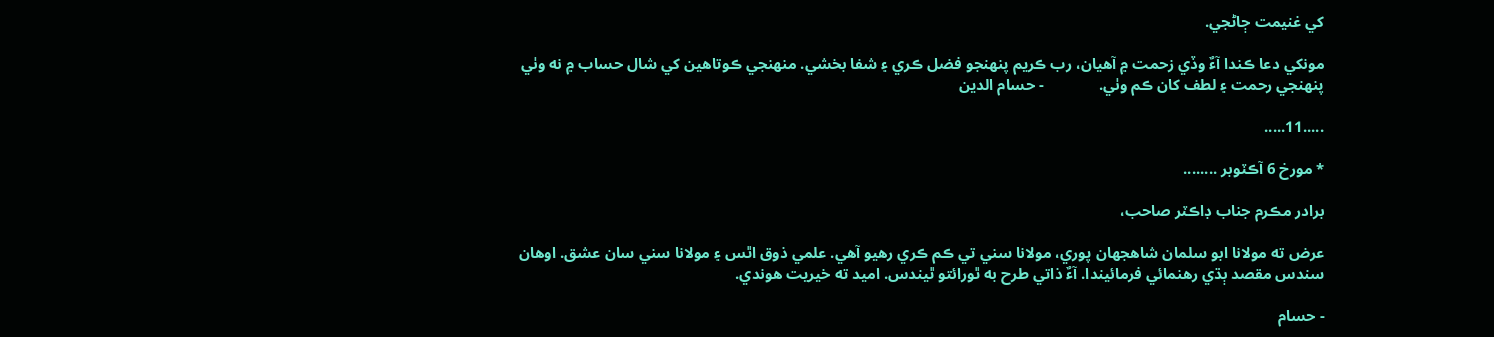کي غنيمت ڄاڻجي.

مونکي دعا ڪندا آءٌ وڏي زحمت ۾ آهيان، رب ڪريم پنهنجو فضل ڪري ۽ شفا بخشي. منهنجي ڪوتاهين کي شال حساب ۾ نه وٺي پنهنجي رحمت ۽ لطف کان ڪم وٺي.              - حسام الدين

.....11.....

* مورخ 6 آڪٽوبر ........

برادر مڪرم جناب ڊاڪٽر صاحب،

عرض ته مولانا ابو سلمان شاهجهان پوري، مولانا سني تي ڪم ڪري رهيو آهي. علمي ذوق اٿس ۽ مولانا سني سان عشق. اوهان سندس مقصد ٻڌي رهنمائي فرمائيندا. آءٌ ذاتي طرح به ٿورائتو ٿيندس. اميد ته خيريت هوندي.

- حسام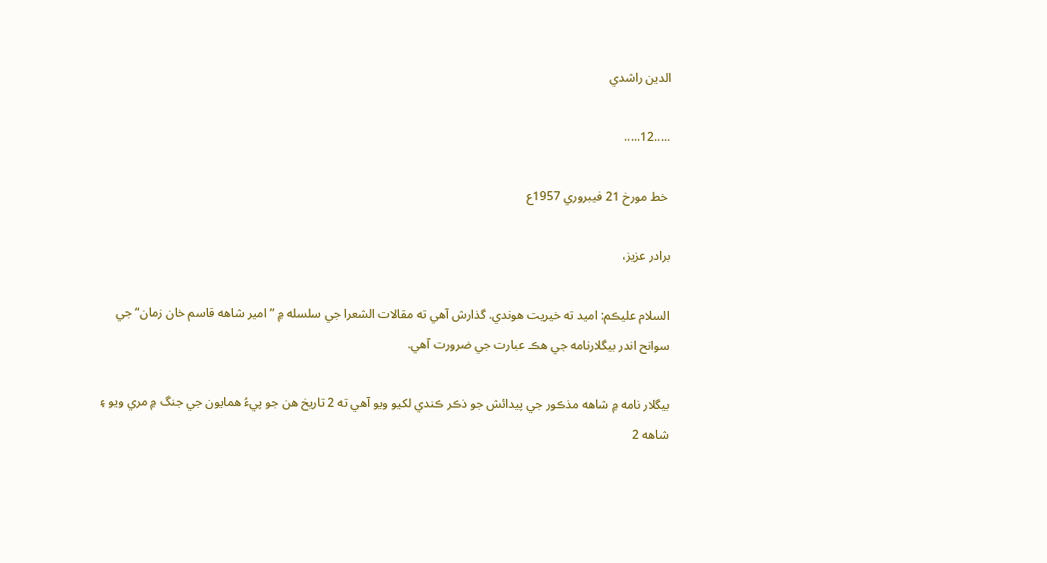الدين راشدي

.....12.....

 خط مورخ 21 فيبروري 1957ع

برادر عزيز،

السلام عليڪم: اميد ته خيريت هوندي. گذارش آهي ته مقالات الشعرا جي سلسله ۾ ”امير شاهه قاسم خان زمان“ جي سوانح اندر بيگلارنامه جي هڪ عبارت جي ضرورت آهي.

بيگلار نامه ۾ شاهه مذڪور جي پيدائش جو ذڪر ڪندي لکيو ويو آهي ته 2 تاريخ هن جو پيءُ همايون جي جنگ ۾ مري ويو ۽ شاهه 2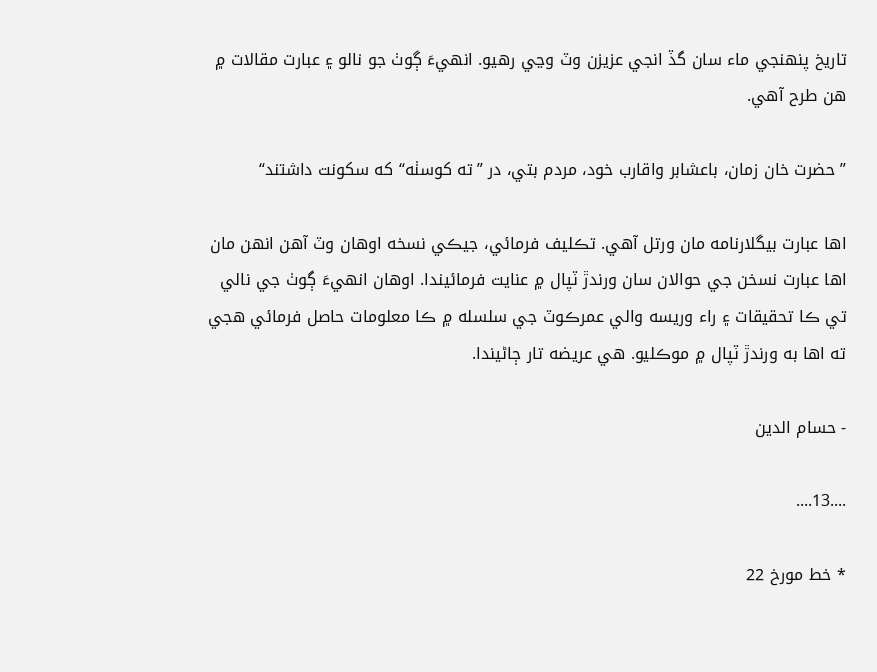تاريخ پنهنجي ماء سان گڏ انجي عزيزن وٽ وڃي رهيو. انهيءَ ڳوٺ جو نالو ۽ عبارت مقالات ۾ هن طرح آهي.

”حضرت خان زمان، باعشابر واقارب خود، مردم بتي، در ”ته کوسٺه“ که سکونت داشتند“

اها عبارت بيگلارنامه مان ورتل آهي. تڪليف فرمائي، جيڪي نسخه اوهان وٽ آهن انهن مان اها عبارت نسخن جي حوالان سان ورندڙ ٽپال ۾ عنايت فرمائيندا. اوهان انهيءَ ڳوٺ جي نالي تي ڪا تحقيقات ۽ راء وريسه والي عمرڪوٽ جي سلسله ۾ ڪا معلومات حاصل فرمائي هجي ته اها به ورندڙ ٽپال ۾ موڪليو. هي عريضه تار ڄاڻيندا.

- حسام الدين

....13....

* خط مورخ 22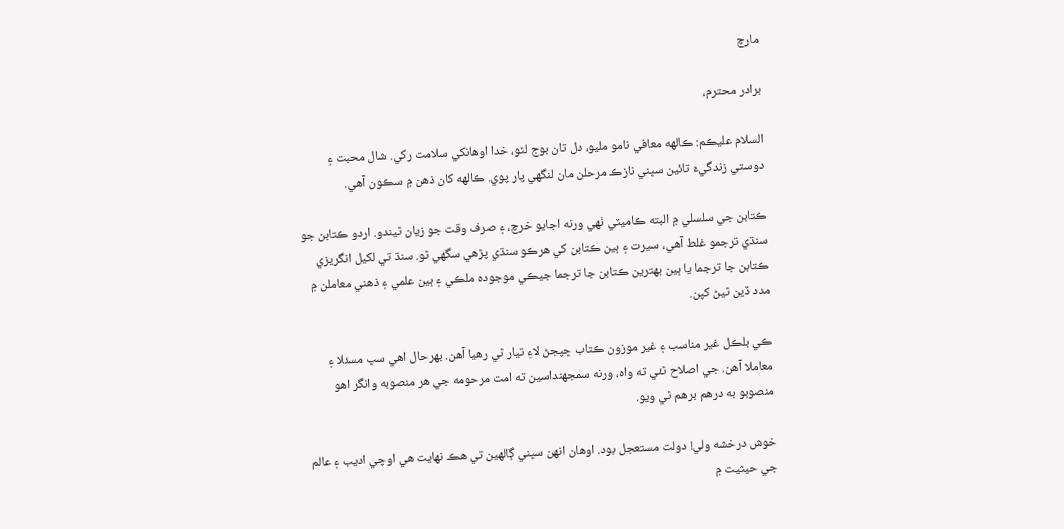مارچ

برادر محترم،

السلام عليڪم: ڪالهه معافي نامو مليو، دل تان بوج لٿو، خدا اوهانکي سلامت رکي. شال محبت ۽ دوستي زندگيءَ تائين سڀني نازڪ مرحلن مان لنگهي پار پوي. ڪالهه کان ذهن ۾ سڪون آهي.

ڪتابن جي سلسلي ۾ البته ڪاميٽي ٺهي ورنه اجايو خرچ، ۽ صرف وقت جو زيان ٿيندو. اردو ڪتابن جو سنڌي ترجمو غلط آهي، سيرت ۽ ٻين ڪتابن کي هرڪو سنڌي پڙهي سگهي ٿو. سنڌ تي لکيل انگريزي ڪتابن جا ترجما يا ٻين بهترين ڪتابن جا ترجما جيڪي موجوده ملڪي ۽ ٻين علمي ۽ ذهني معاملن ۾ مدد ڏين ٿيڻ کپن.

ڪي بلڪل غير مناسب ۽ غير موزون ڪتاب ڇپجڻ لاءِ تيار ٿي رهيا آهن. بهرحال اهي سڀ مسئلا ۽ معاملا آهن. جي اصلاح ٿئي ته واه، ورنه سمجهنداسين ته امت مرحومه جي هر منصوبه وانگر اهو منصوبو به درهم برهم ٿي ويو.

خوش درخشه ولي! دولت مستعجل بود. اوهان انهن سڀني ڳالهين تي هڪ نهايت هي اوچي اديب ۽ عالم جي حيثيت ۾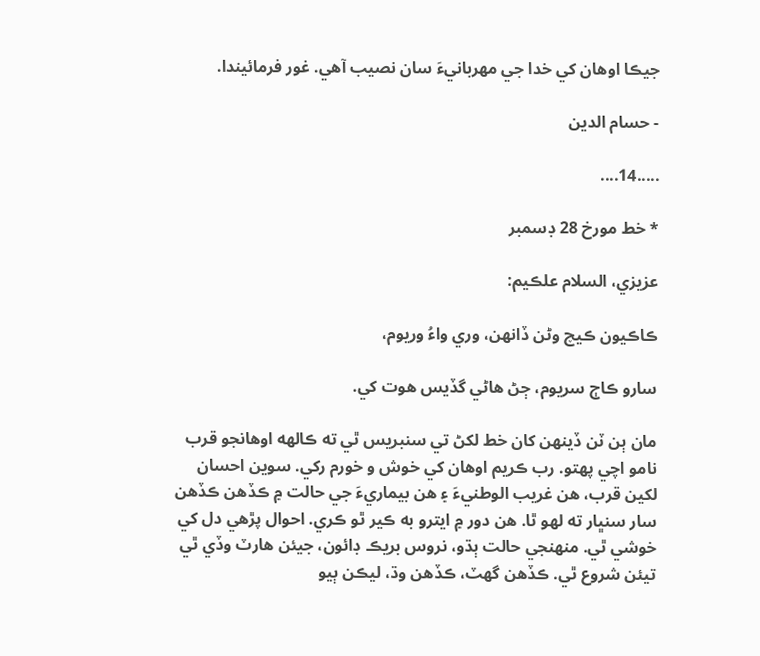جيڪا اوهان کي خدا جي مهربانيءَ سان نصيب آهي. غور فرمائيندا.

- حسام الدين

.....14....

* خط مورخ 28 ڊسمبر

عزيزي، السلام علڪيم:

ڪاڪيون ڪيچ وڻن ڏانهن، وري واءُ وريوم،

سارو ڪاڄ سريوم، ڄڻ هاڻي گڏيس هوت کي.

مان ٻن ٽن ڏينهن کان خط لکڻ تي سنبريس ٿي ته ڪالهه اوهانجو قرب نامو اچي پهتو. رب ڪريم اوهان کي خوش و خورم رکي. سوين احسان لکين قرب، هن غريب الوطنيءَ ۽ هن بيماريءَ جي حالت ۾ ڪڏهن ڪڏهن سار سنڀار ته لهو ٿا. هن دور ۾ ايترو به ڪير ٿو ڪري. احوال پڙهي دل کي خوشي ٿي. منهنجي حالت ٻڌو، نروس بريڪ ڊائون، جيئن هارٽ وڏي ٿي تيئن شروع ٿي. ڪڏهن گهٽ، ڪڏهن وڌ، ليڪن ٻيو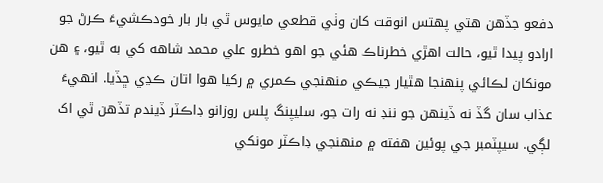دفعو جڏهن هتي پهتس انوقت کان وٺي قطعي مايوس ٿي بار بار خودڪشيءَ ڪرڻ جو ارادو پيدا ٿيو، حالت اهڙي خطرناڪ هئي جو اهو خطرو علي محمد شاهه کي به ٿيو، ۽ هن مونکان لڪائي پنهنجا هٿيار جيڪي منهنجي ڪمري ۾ رکيا هوا اتان ڪڍي ڇڏيا. انهيءَ عذاب سان گڏ نه ڏينهن جو ننڊ نه رات جو، سليپنگ پلس روزانو ڊاڪٽر ڏيندم تڏهن ٿي اک لڳي. سيپٽمبر جي پوئين هفته ۾ منهنجي ڊاڪٽر مونکي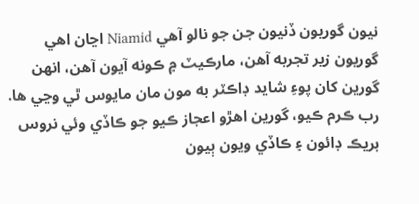نيون گوريون ڏنيون جن جو نالو آهي Niamid اڃان اهي گوريون زير تجربه آهن، مارڪيٽ ۾ ڪونه آيون آهن، انهن گورين کان پوءِ شايد ڊاڪٽر به مون مان مايوس ٿي وڃي ها. رب ڪرم ڪيو، گورين اهڙو اعجاز ڪيو جو ڪاڏي وئي نروس بريڪ ڊائون ۽ ڪاڏي ويون ٻيون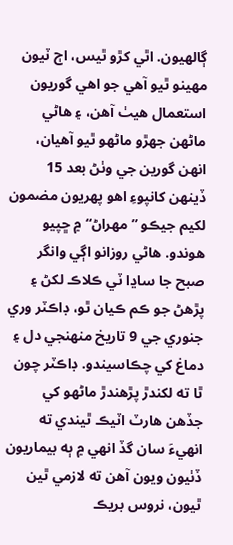ڳالهيون. اٿي کڙو ٿيس، اڄ ٽيون مهينو ٿيو آهي جو اهي گوريون استعمال هيٺ آهن، ۽ هاڻي ماڻهن جهڙو ماڻهو ٿيو آهيان، انهن گورين جي وٺڻ بعد 15 ڏينهن کانپوءِ اهو پهريون مضمون لکيم جيڪو ”مهراڻ“ ۾ ڇپيو هوندو. هاڻي روزانو اڳي وانگر صبح جا ساڍا ٽي ڪلاڪ لکڻ ۽ پڙهڻ جو ڪم ڪيان ٿو، ڊاڪٽر وري جنوري جي 9 تاريخ منهنجي دل ۽ دماغ کي چڪاسيندو. ڊاڪٽر چون ٿا ته لکندڙ پڙهندڙ ماڻهو کي جڏهن هارٽ اٽيڪ ٿيندي ته انهيءَ سان گڏ انهي ۾ ٻه بيماريون ڏٺيون ويون آهن ته لازمي ٿين ٿيون، نروس بريڪ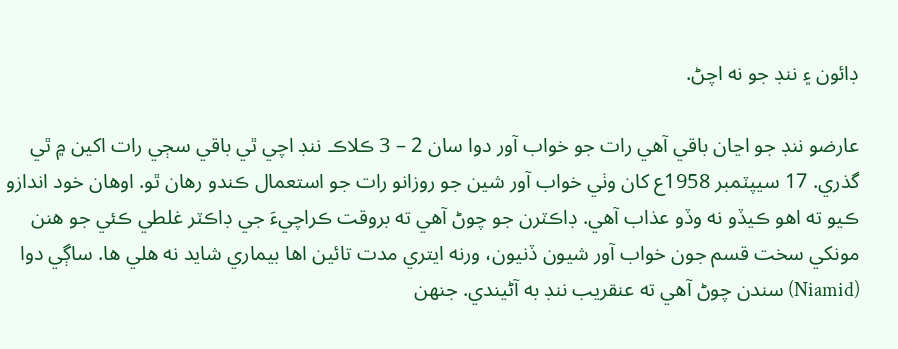ڊائون ۽ ننڊ جو نه اچڻ.

عارضو ننڊ جو اڃان باقي آهي رات جو خواب آور دوا سان 2 – 3 ڪلاڪ ننڊ اچي ٿي باقي سڄي رات اکين ۾ ٿي گذري. 17 سيپٽمبر 1958ع کان وٺي خواب آور شين جو روزانو رات جو استعمال ڪندو رهان ٿو. اوهان خود اندازو ڪيو ته اهو ڪيڏو نه وڏو عذاب آهي. ڊاڪٽرن جو چوڻ آهي ته بروقت ڪراچيءَ جي ڊاڪٽر غلطي ڪئي جو هنن مونکي سخت قسم جون خواب آور شيون ڏنيون، ورنه ايتري مدت تائين اها بيماري شايد نه هلي ها. ساڳي دوا (Niamid) سندن چوڻ آهي ته عنقريب ننڊ به آڻيندي. جنهن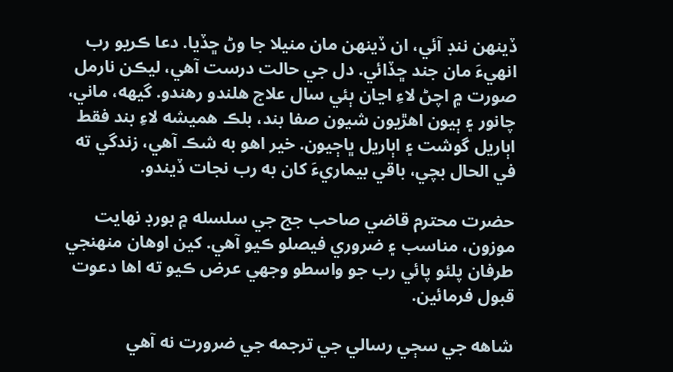ڏينهن ننڊ آئي، ان ڏينهن مان منيلا جا وڻ ڇڏيا. دعا ڪريو رب انهيءَ مان جند ڇڏائي. دل جي حالت درست آهي، ليڪن نارمل صورت ۾ اچڻ لاءِ اڃان ٻئي سال علاج هلندو رهندو. گيهه، ماني، چانور ۽ ٻيون اهڙيون شيون صفا بند، بلڪ هميشه لاءِ بند فقط اٻاريل گوشت ۽ اٻاريل ڀاڄيون. خير اهو به شڪ آهي، زندگي ته في الحال بچي، باقي بيماريءَ کان به رب نجات ڏيندو.

حضرت محترم قاضي صاحب جج جي سلسله ۾ بورڊ نهايت موزون، مناسب ۽ ضروري فيصلو ڪيو آهي. کين اوهان منهنجي طرفان پلئو پائي رب جو واسطو وجهي عرض ڪيو ته اها دعوت قبول فرمائين.

شاهه جي سڄي رسالي جي ترجمه جي ضرورت نه آهي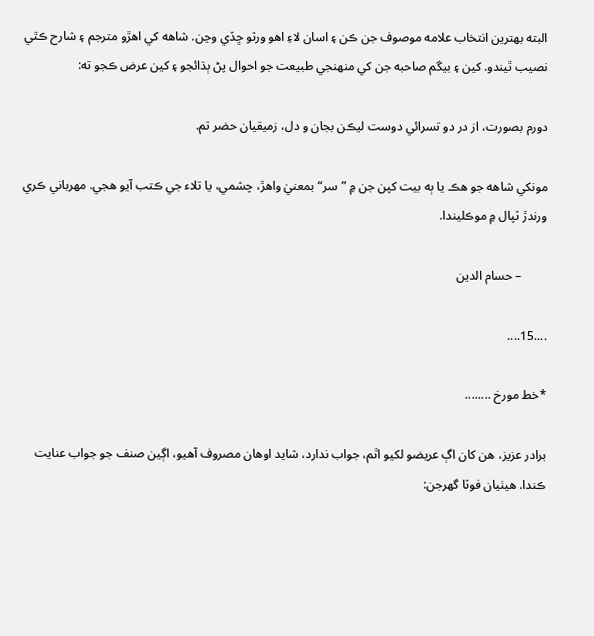البته بهترين انتخاب علامه موصوف جن ڪن ۽ اسان لاءِ اهو ورثو ڇڏي وڃن. شاهه کي اهڙو مترجم ۽ شارح ڪٿي نصيب ٿيندو. کين ۽ بيگم صاحبه جن کي منهنجي طبيعت جو احوال پڻ ٻڌائجو ۽ کين عرض ڪجو ته:

دورم بصورت، از در دو تسرائي دوست ليڪن بجان و دل، زميقيان حضر تم.

مونکي شاهه جو هڪ يا ٻه بيت کپن جن ۾ ”سر“ بمعنيٰ واهڙ، چشمي، يا تلاء جي ڪتب آيو هجي. مهرباني ڪري ورندڙ ٽپال ۾ موڪليندا.

        – حسام الدين

....15....

*خط مورخ ........

برادر عزيز، هن کان اڳ عريضو لکيو اٿم، جواب ندارد، شايد اوهان مصروف آهيو، اڳين صنف جو جواب عنايت ڪندا. هيٺيان فوٽا گهرجن: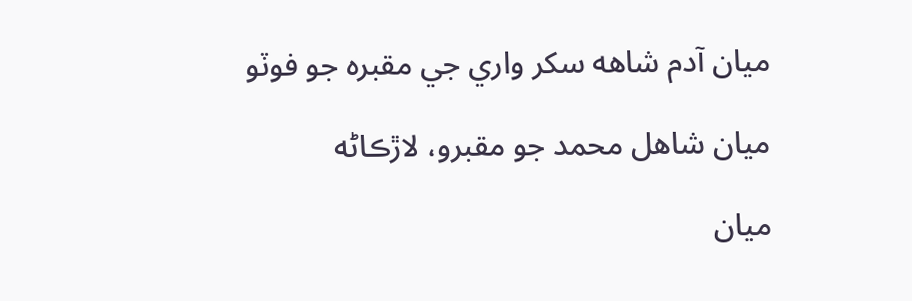ميان آدم شاهه سکر واري جي مقبره جو فوٽو

ميان شاهل محمد جو مقبرو، لاڙڪاڻه

ميان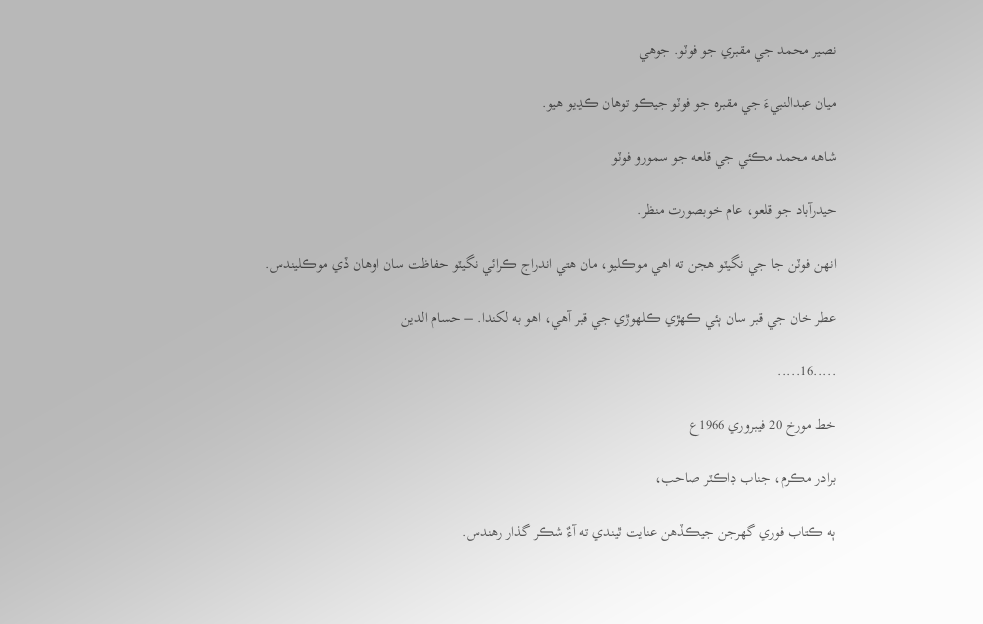نصير محمد جي مقبري جو فوٽو. جوهي

ميان عبدالنبيءَ جي مقبره جو فوٽو جيڪو توهان ڪڍيو هيو.

شاهه محمد مڪئي جي قلعه جو سمورو فوٽو

حيدرآباد جو قلعو، عام خوبصورت منظر.

انهن فوٽن جا جي نگيٽو هجن ته اهي موڪليو، مان هتي اندراج ڪرائي نگيٽو حفاظت سان اوهان ڏي موڪليندس.

عطر خان جي قبر سان ٻئي ڪهڙي ڪلهوڙي جي قبر آهي، اهو به لکندا. – حسام الدين

.....16.....

خط مورخ 20 فيبروري 1966ع

برادر مڪرم، جناب ڊاڪٽر صاحب،

ٻه ڪتاب فوري گهرجن جيڪڏهن عنايت ٿيندي ته آءٌ شڪر گذار رهندس.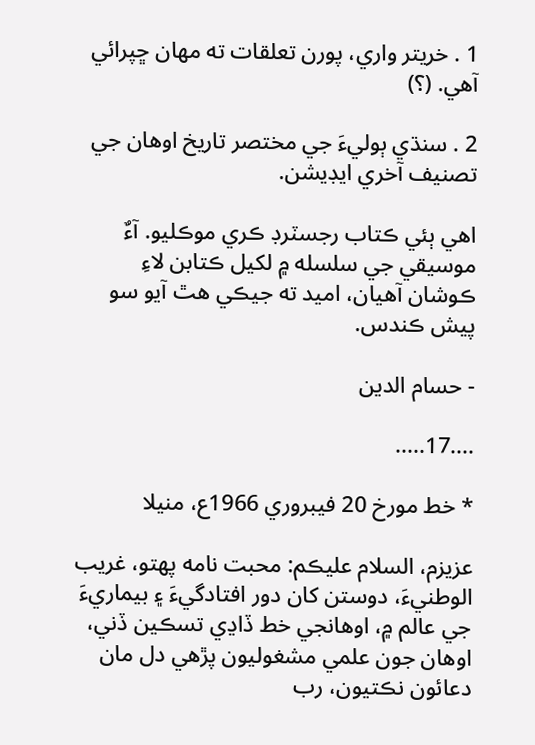1 . خريتر واري، پورن تعلقات ته مهان ڇپرائي آهي. (؟)

2 . سنڌي ٻوليءَ جي مختصر تاريخ اوهان جي تصنيف آخري ايڊيشن.

اهي ٻئي ڪتاب رجسٽرڊ ڪري موڪليو. آءٌ موسيقي جي سلسله ۾ لکيل ڪتابن لاءِ ڪوشان آهيان، اميد ته جيڪي هٿ آيو سو پيش ڪندس.

- حسام الدين

....17.....

* خط مورخ 20 فيبروري 1966ع، منيلا

عزيزم، السلام عليڪم: محبت نامه پهتو، غريب الوطنيءَ، دوستن کان دور افتادگيءَ ۽ بيماريءَ جي عالم ۾، اوهانجي خط ڏاڍي تسڪين ڏني، اوهان جون علمي مشغوليون پڙهي دل مان دعائون نڪتيون، رب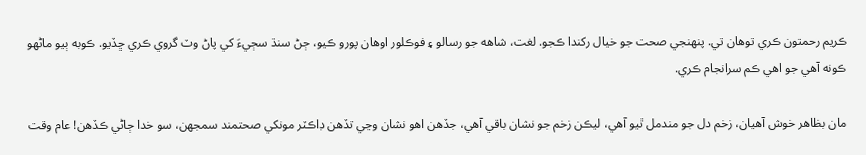ڪريم رحمتون ڪري توهان تي. پنهنجي صحت جو خيال رکندا ڪجو. لغت، شاهه جو رسالو ۽ فوڪلور اوهان پورو ڪيو، ڄڻ سنڌ سڄيءَ کي پاڻ وٽ گروي ڪري ڇڏيو. ڪوبه ٻيو ماڻهو ڪونه آهي جو اهي ڪم سرانجام ڪري.

مان بظاهر خوش آهيان، زخم دل جو مندمل ٿيو آهي، ليڪن زخم جو نشان باقي آهي، جڏهن اهو نشان وڃي تڏهن ڊاڪٽر مونکي صحتمند سمجهن، سو خدا ڄاڻي ڪڏهن! عام وقت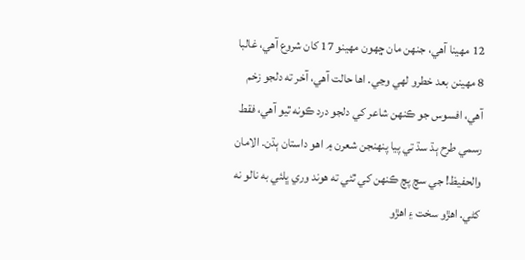12 مهينا آهي، جنهن مان ڇهون مهينو 17 کان شروع آهي، غالبا 8 مهينن بعد خطرو لهي وڃي. اها حالت آهي، آخر ته دلجو زخم آهي، افسوس جو ڪنهن شاعر کي دلجو درد ڪونه ٿيو آهي، فقط رسمي طرح ٻڌ سڌ تي پيا پنهنجن شعرن ۾ اهو داستان ٻڌن. الامان والحفيظ! جي سچ پچ ڪنهن کي ٿئي ته هوند وري ڀلئي به نالو نه کڻي. اهڙو سخت ۽ اهڙو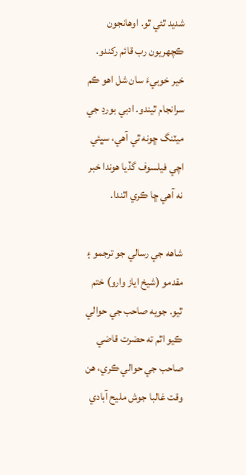شديد ٿئي ٿو. اوهانجون ڪچهريون رب قائم رکندو. خير خوبيءَ سان شل اهو ڪم سرانجام ٿيندو. ادبي بورڊ جي ميٽنگ ڇونه ٿي آهي، سڀئي اچي فيلسوف گڏيا هوندا خبر نه آهي ڇا ڪري اٿندا.

شاهه جي رسالي جو ترجمو ۽ مقدمو (شيخ اياز وارو) ختم ٿيو. جويه صاحب جي حوالي ڪيو اٿم ته حضرت قاضي صاحب جي حوالي ڪري، هن وقت غالبا جوش مليح آبادي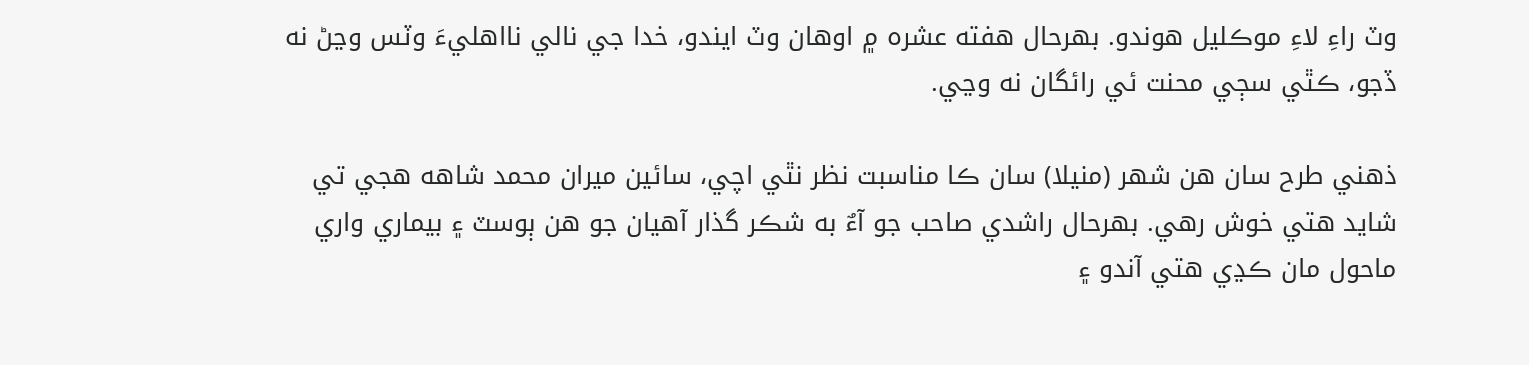وٽ راءِ لاءِ موڪليل هوندو. بهرحال هفته عشره ۾ اوهان وٽ ايندو، خدا جي نالي نااهليءَ وٽس وڃڻ نه ڏجو، ڪٿي سڄي محنت ئي رائگان نه وڃي.

ذهني طرح سان هن شهر (منيلا) سان ڪا مناسبت نظر نٿي اچي، سائين ميران محمد شاهه هجي تي شايد هتي خوش رهي. بهرحال راشدي صاحب جو آءٌ به شڪر گذار آهيان جو هن ٻوسٽ ۽ بيماري واري ماحول مان ڪڍي هتي آندو ۽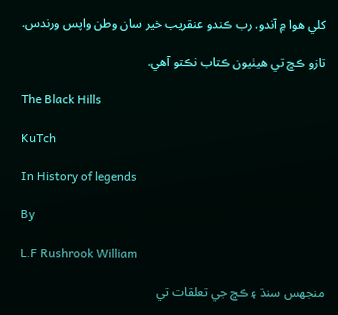کلي هوا ۾ آندو. رب ڪندو عنقريب خير سان وطن واپس ورندس.

تازو ڪڇ تي هيٺيون ڪتاب نڪتو آهي.

The Black Hills

KuTch

In History of legends

By

L.F Rushrook William

منجهس سنڌ ۽ ڪڇ جي تعلقات تي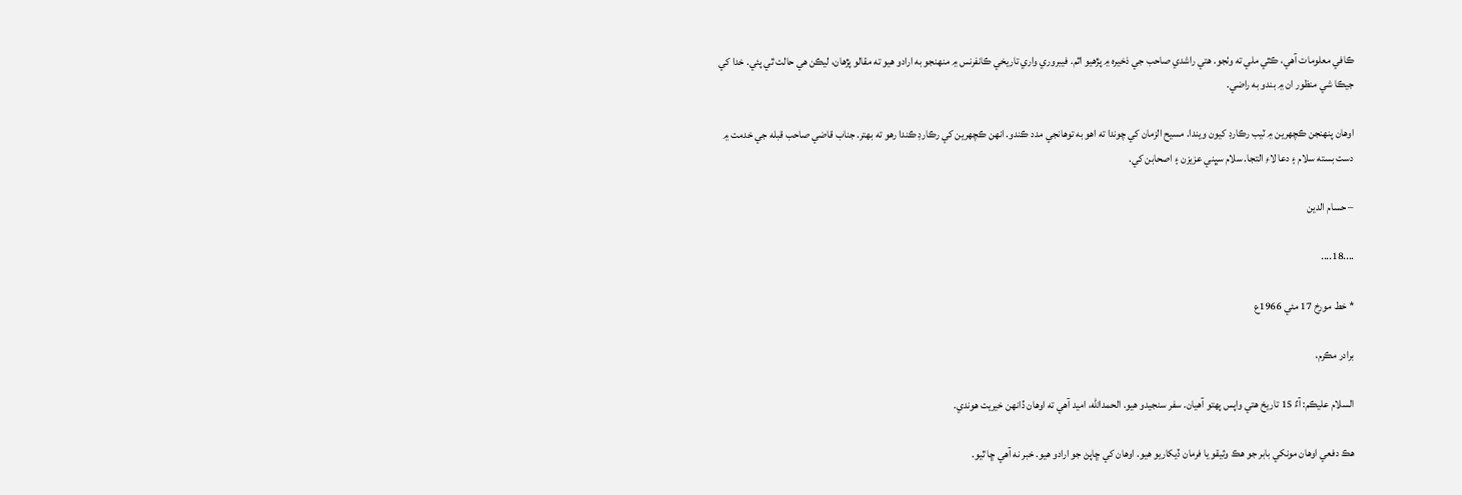ڪافي معلومات آهي، ڪٿي ملي ته وٺجو. هتي راشدي صاحب جي ذخيره ۾ پڙهيو اٿم. فيبروري واري تاريخي ڪانفرنس ۾ منهنجو به ارادو هيو ته مقالو پڙهان، ليڪن هي حالت ٿي پئي. خدا کي جيڪا شي منظور ان ۾ بندو به راضي.

اوهان پنهنجن ڪچهرين ۾ ٽيب رڪارڊ کيون ويندا. مسيح الزمان کي چوندا ته اهو به توهانجي مدد ڪندو. انهن ڪچهرين کي رڪارڊ ڪندا رهو ته بهتر. جناب قاضي صاحب قبله جي خدمت ۾ دست بسته سلام ۽ دعا لاءِ التجا. سلام سڀني عزيزن ۽ اصحابن کي.

– حسام الدين

....18....

* خط مورخ 17 مئي 1966ع

برادر مڪرم،

السلام عليڪم: آءٌ 15 تاريخ هتي واپس پهتو آهيان. سفر سنجيدو هيو. الحمدالله، اميد آهي ته اوهان ڏانهن خيريت هوندي.

هڪ دفعي اوهان مونکي بابر جو هڪ وثيقو يا فرمان ڏيکاريو هيو. اوهان کي ڇاپڻ جو ارادو هيو. خبر نه آهي ڇا ٿيو.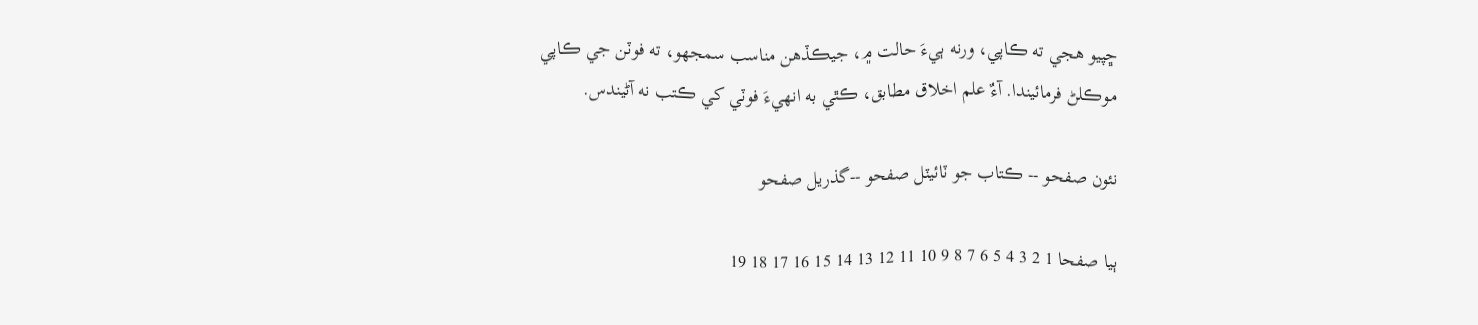ڇپيو هجي ته ڪاپي، ورنه ٻيءَ حالت ۾، جيڪڏهن مناسب سمجهو، ته فوٽن جي ڪاپي موڪلڻ فرمائيندا. آءٌ علم اخلاق مطابق، ڪٿي به انهيءَ فوٽي کي ڪتب نه آڻيندس.

نئون صفحو -- ڪتاب جو ٽائيٽل صفحو --گذريل صفحو

ٻيا صفحا 1 2 3 4 5 6 7 8 9 10 11 12 13 14 15 16 17 18 19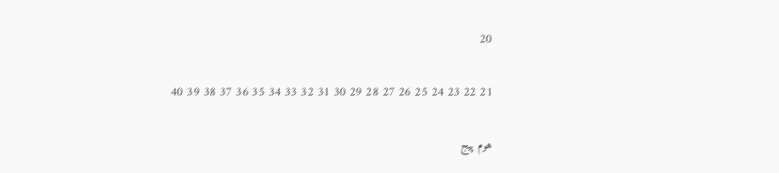20

21 22 23 24 25 26 27 28 29 30 31 32 33 34 35 36 37 38 39 40

هوم پيج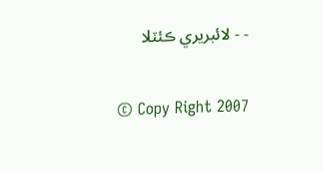- - لائبريري ڪئٽلا

© Copy Right 2007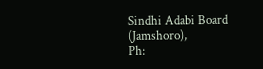Sindhi Adabi Board (Jamshoro),
Ph: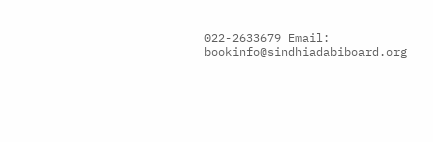022-2633679 Email: bookinfo@sindhiadabiboard.org